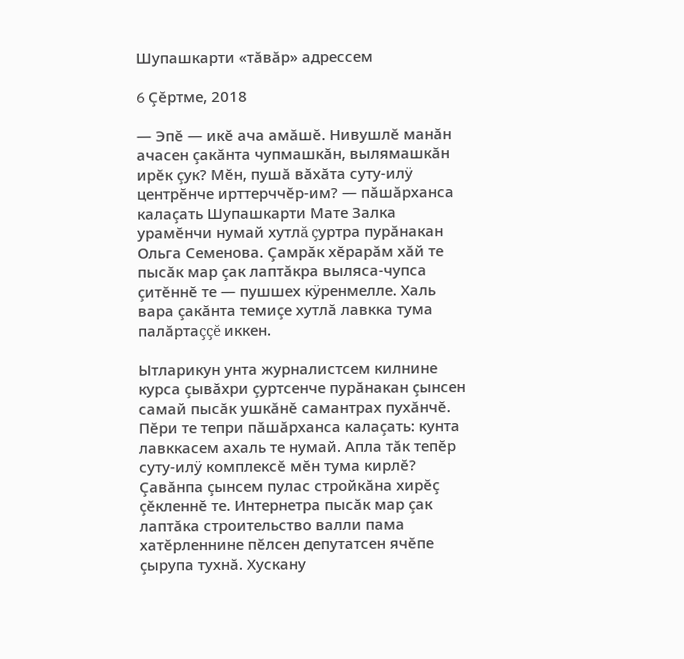Шупашкарти «тăвăр» адрессем

6 Çĕртме, 2018

— Эпĕ — икĕ ача амăшĕ. Нивушлĕ манăн ачасен çакăнта чупмашкăн, вылямашкăн ирĕк çук? Мĕн, пушă вăхăта суту-илÿ центрĕнче ирттерччĕр-им? — пăшăрханса калаçать Шупашкарти Мате Залка урамĕнчи нумай хутлă çуртра пурăнакан Ольга Семенова. Çамрăк хĕрарăм хăй те пысăк мар çак лаптăкра выляса-чупса çитĕннĕ те — пушшех кÿренмелле. Халь вара çакăнта темиçе хутлă лавкка тума палăртаççĕ иккен.

Ытларикун унта журналистсем килнине курса çывăхри çуртсенче пурăнакан çынсен самай пысăк ушкăнĕ самантрах пухăнчĕ. Пĕри те тепри пăшăрханса калаçать: кунта лавккасем ахаль те нумай. Апла тăк тепĕр суту-илÿ комплексĕ мĕн тума кирлĕ? Çавăнпа çынсем пулас стройкăна хирĕç çĕкленнĕ те. Интернетра пысăк мар çак лаптăка строительство валли пама хатĕрленнине пĕлсен депутатсен ячĕпе çырупа тухнă. Хускану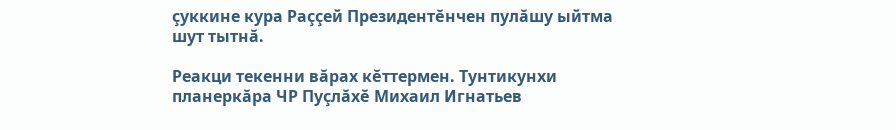çуккине кура Раççей Президентĕнчен пулăшу ыйтма шут тытнă.

Реакци текенни вăрах кĕттермен. Тунтикунхи планеркăра ЧР Пуçлăхĕ Михаил Игнатьев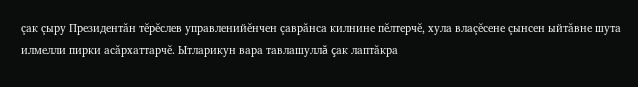çак çыру Президентăн тĕрĕслев управленийĕнчен çаврăнса килнине пĕлтерчĕ, хула влаçĕсене çынсен ыйтăвне шута илмелли пирки асăрхаттарчĕ. Ытларикун вара тавлашуллă çак лаптăкра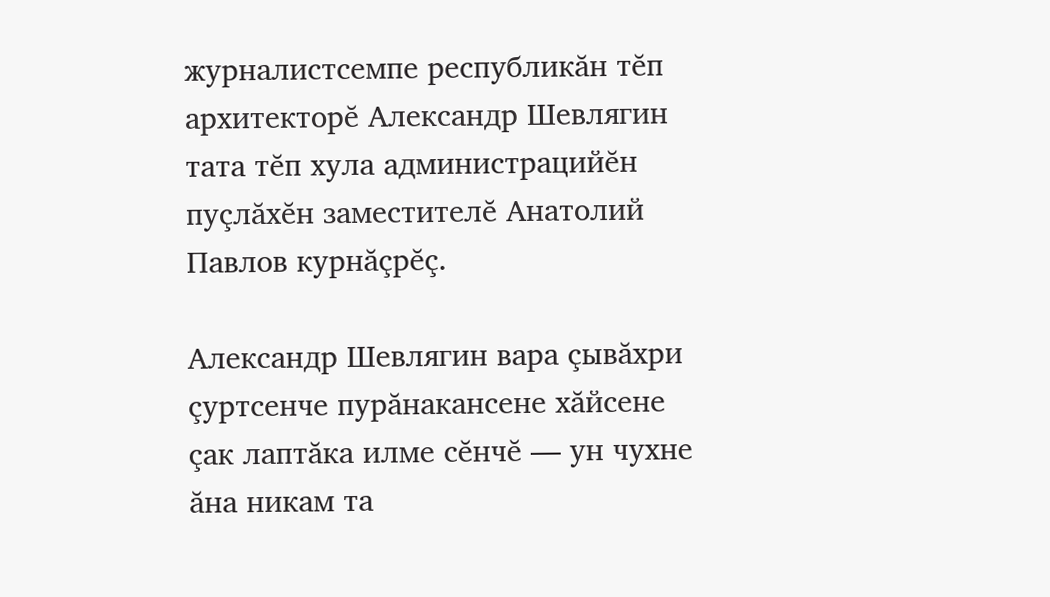журналистсемпе республикăн тĕп архитекторĕ Александр Шевлягин тата тĕп хула администрацийĕн пуçлăхĕн заместителĕ Анатолий Павлов курнăçрĕç.

Александр Шевлягин вара çывăхри çуртсенче пурăнакансене хăйсене çак лаптăка илме сĕнчĕ — ун чухне ăна никам та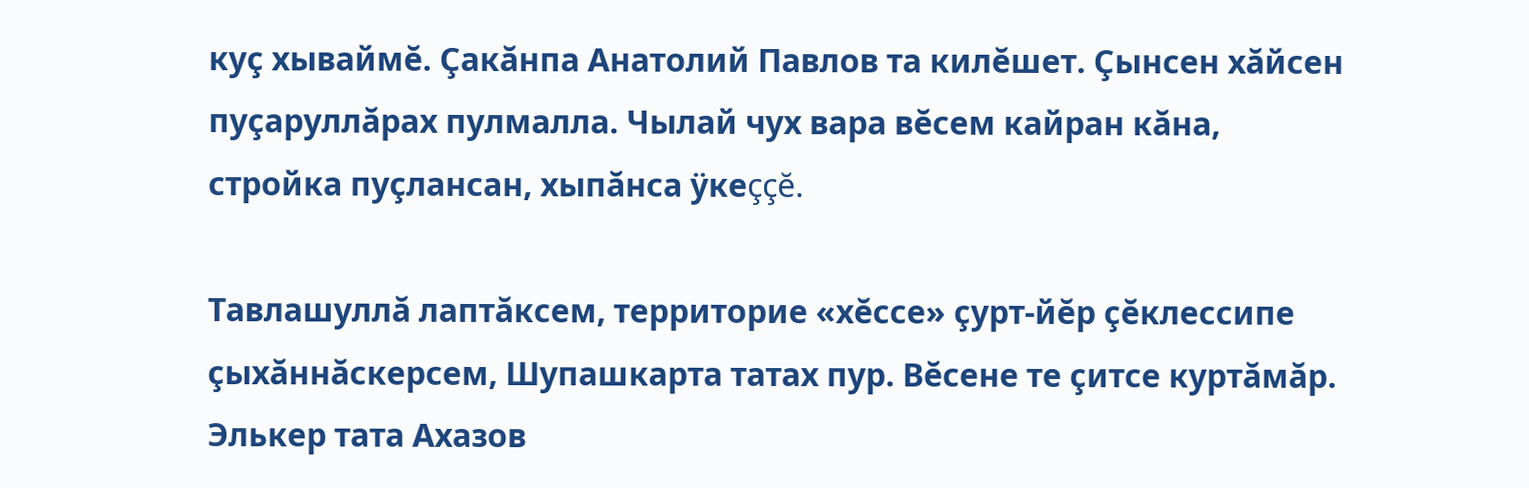куç хываймĕ. Çакăнпа Анатолий Павлов та килĕшет. Çынсен хăйсен пуçаруллăрах пулмалла. Чылай чух вара вĕсем кайран кăна, стройка пуçлансан, хыпăнса ÿкеççĕ.

Тавлашуллă лаптăксем, территорие «хĕссе» çурт-йĕр çĕклессипе çыхăннăскерсем, Шупашкарта татах пур. Вĕсене те çитсе куртăмăр. Элькер тата Ахазов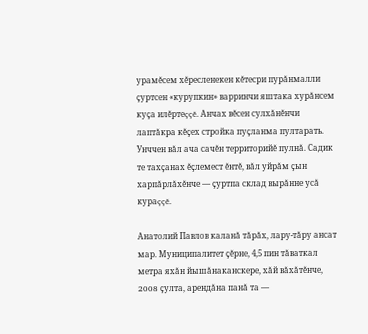урамĕсем хĕресленекен кĕтесри пурăнмалли çуртсен «курупкин» варринчи яштака хурăнсем куçа илĕртеççĕ. Анчах вĕсен сулхăнĕнчи лаптăкра кĕçех стройка пуçланма пултарать. Унччен вăл ача сачĕн территорийĕ пулнă. Садик те тахçанах ĕçлемест ĕнтĕ, вăл уйрăм çын харпăрлăхĕнче — çуртпа склад вырăнне усă кураççĕ.

Анатолий Павлов каланă тăрăх, лару-тăру ансат мар. Муниципалитет çĕрне, 4,5 пин тăваткал метра яхăн йышăнаканскере, хăй вăхăтĕнче, 2008 çулта, арендăна панă та —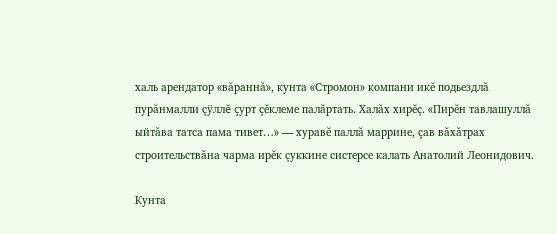халь арендатор «вăраннă», кунта «Стромон» компани икĕ подьездлă пурăнмалли çÿллĕ çурт çĕклеме палăртать. Халăх хирĕç. «Пирĕн тавлашуллă ыйтăва татса пама тивет…» — хуравĕ паллă маррине, çав вăхăтрах строительствăна чарма ирĕк çуккине систерсе калать Анатолий Леонидович.

Кунта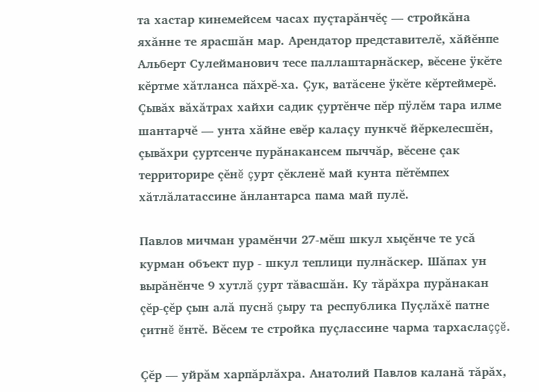та хастар кинемейсем часах пуçтарăнчĕç — стройкăна яхăнне те ярасшăн мар. Арендатор представителĕ, хăйĕнпе Альберт Сулейманович тесе паллаштарнăскер, вĕсене ÿкĕте кĕртме хăтланса пăхрĕ-ха. Çук, ватăсене ÿкĕте кĕртеймерĕ. Çывăх вăхăтрах хайхи садик çуртĕнче пĕр пÿлĕм тара илме шантарчĕ — унта хăйне евĕр калаçу пункчĕ йĕркелесшĕн, çывăхри çуртсенче пурăнакансем пыччăр, вĕсене çак территорире çĕнĕ çурт çĕкленĕ май кунта пĕтĕмпех хăтлăлатассине ăнлантарса пама май пулĕ.

Павлов мичман урамĕнчи 27-мĕш шкул хыçĕнче те усă курман объект пур - шкул теплици пулнăскер. Шăпах ун вырăнĕнче 9 хутлă çурт тăвасшăн. Ку тăрăхра пурăнакан çĕр-çĕр çын алă пуснă çыру та республика Пуçлăхĕ патне çитнĕ ĕнтĕ. Вĕсем те стройка пуçлассине чарма тархаслаççĕ.

Çĕр — уйрăм харпăрлăхра. Анатолий Павлов каланă тăрăх,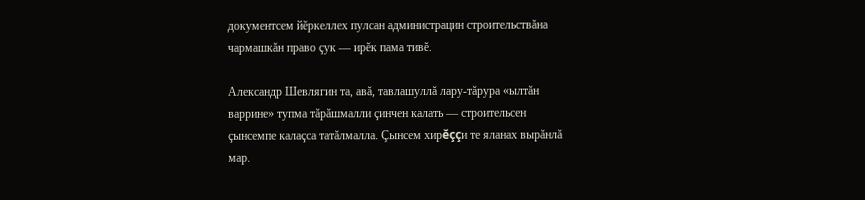документсем йĕркеллех пулсан администрацин строительствăна чармашкăн право çук — ирĕк пама тивĕ.

Александр Шевлягин та, авă, тавлашуллă лару-тăрура «ылтăн варрине» тупма тăрăшмалли çинчен калать — строительсен çынсемпе калаçса татăлмалла. Çынсем хирĕççи те яланах вырăнлă мар.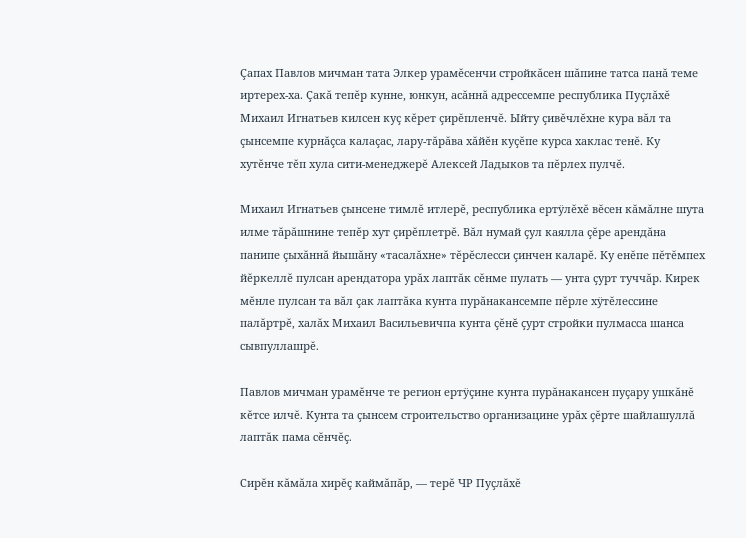Çапах Павлов мичман тата Элкер урамĕсенчи стройкăсен шăпине татса панă теме иртерех-ха. Çакă тепĕр кунне, юнкун, асăннă адрессемпе республика Пуçлăхĕ Михаил Игнатьев килсен куç кĕрет çирĕпленчĕ. Ыйту çивĕчлĕхне кура вăл та çынсемпе курнăçса калаçас, лару-тăрăва хăйĕн куçĕпе курса хаклас тенĕ. Ку хутĕнче тĕп хула сити-менеджерĕ Алексей Ладыков та пĕрлех пулчĕ.

Михаил Игнатьев çынсене тимлĕ итлерĕ, республика ертÿлĕхĕ вĕсен кăмăлне шута илме тăрăшнине тепĕр хут çирĕплетрĕ. Вăл нумай çул каялла çĕре арендăна панипе çыхăннă йышăну «тасалăхне» тĕрĕслесси çинчен каларĕ. Ку енĕпе пĕтĕмпех йĕркеллĕ пулсан арендатора урăх лаптăк сĕнме пулать — унта çурт туччăр. Кирек мĕнле пулсан та вăл çак лаптăка кунта пурăнакансемпе пĕрле хÿтĕлессине палăртрĕ, халăх Михаил Васильевичпа кунта çĕнĕ çурт стройки пулмасса шанса сывпуллашрĕ.

Павлов мичман урамĕнче те регион ертÿçине кунта пурăнакансен пуçару ушкăнĕ кĕтсе илчĕ. Кунта та çынсем строительство организацине урăх çĕрте шайлашуллă лаптăк пама сĕнчĕç.

Сирĕн кăмăла хирĕç каймăпăр, — терĕ ЧР Пуçлăхĕ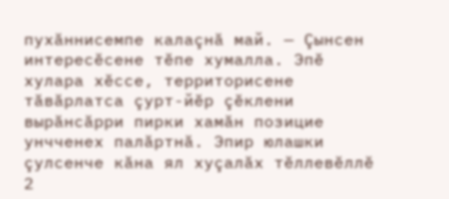пухăннисемпе калаçнă май. — Çынсен интересĕсене тĕпе хумалла. Эпĕ хулара хĕссе, территорисене тăвăрлатса çурт-йĕр çĕклени вырăнсăрри пирки хамăн позицие унчченех палăртнă. Эпир юлашки çулсенче кăна ял хуçалăх тĕллевĕллĕ 2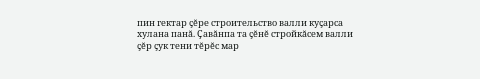пин гектар çĕре строительство валли куçарса хулана панă. Çавăнпа та çĕнĕ стройкăсем валли çĕр çук тени тĕрĕс мар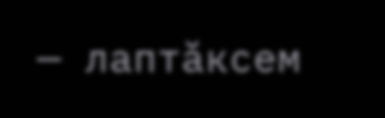— лаптăксем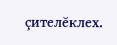çителĕклех.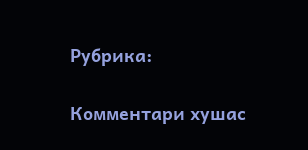Рубрика:

Комментари хушас